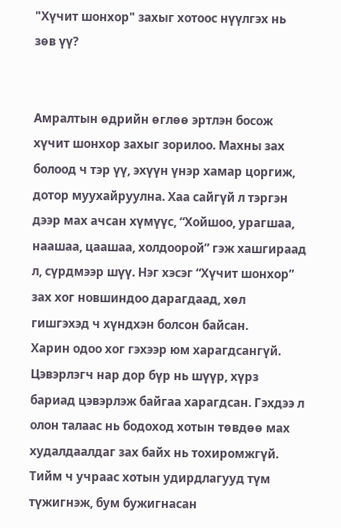"Хүчит шонхор" захыг хотоос нүүлгэх нь зөв үү?


Амралтын өдрийн өглөө эртлэн босож хүчит шонхор захыг зорилоо. Махны зах болоод ч тэр үү, эхүүн үнэр хамар цоргиж, дотор муухайруулна. Хаа сайгүй л тэргэн дээр мах ачсан хүмүүс, “Хойшоо, урагшаа, наашаа, цаашаа, холдоорой” гэж хашгираад л, сүрдмээр шүү. Нэг хэсэг “Хүчит шонхор” зах хог новшиндоо дарагдаад, хөл гишгэхэд ч хүндхэн болсон байсан.
Харин одоо хог гэхээр юм харагдсангүй. Цэвэрлэгч нар дор бүр нь шүүр, хүрз бариад цэвэрлэж байгаа харагдсан. Гэхдээ л олон талаас нь бодоход хотын төвдөө мах худалдаалдаг зах байх нь тохиромжгүй. Тийм ч учраас хотын удирдлагууд түм түжигнэж, бум бужигнасан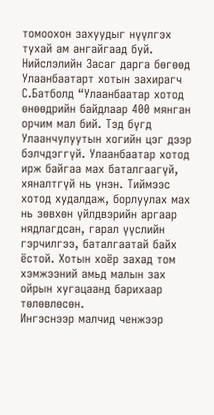томоохон захуудыг нүүлгэх тухай ам ангайгаад буй.
Нийслэлийн Засаг дарга бөгөөд Улаанбаатарт хотын захирагч С.Батболд “Улаанбаатар хотод өнөөдрийн байдлаар 400 мянган орчим мал бий. Тэд бүгд Улаанчулуутын хогийн цэг дээр бэлчдэггүй. Улаанбаатар хотод ирж байгаа мах баталгаагүй, хяналтгүй нь үнэн. Тиймээс хотод худалдаж, борлуулах мах нь зөвхөн үйлдвэрийн аргаар нядлагдсан, гарал үүслийн гэрчилгээ, баталгаатай байх ёстой. Хотын хоёр захад том хэмжээний амьд малын зах ойрын хугацаанд барихаар төлөвлөсөн.
Ингэснээр малчид ченжээр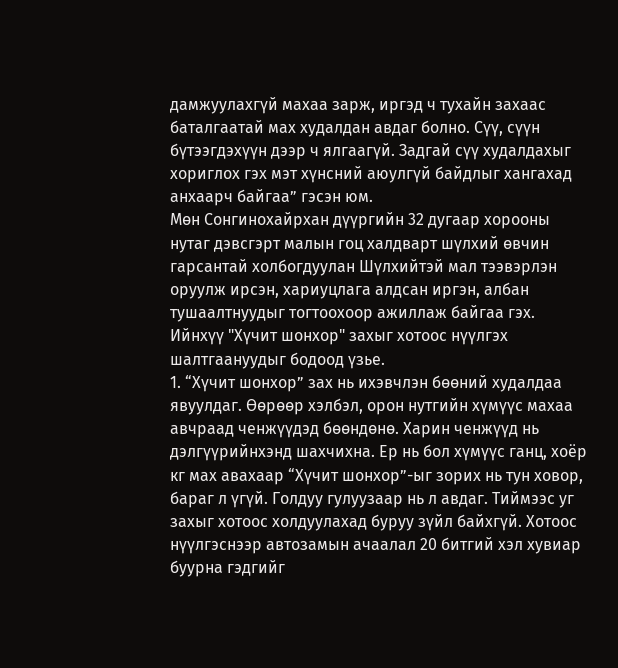дамжуулахгүй махаа зарж, иргэд ч тухайн захаас баталгаатай мах худалдан авдаг болно. Сүү, сүүн бүтээгдэхүүн дээр ч ялгаагүй. Задгай сүү худалдахыг хориглох гэх мэт хүнсний аюулгүй байдлыг хангахад анхаарч байгаа” гэсэн юм.
Мөн Сонгинохайрхан дүүргийн 32 дугаар хорооны нутаг дэвсгэрт малын гоц халдварт шүлхий өвчин гарсантай холбогдуулан Шүлхийтэй мал тээвэрлэн оруулж ирсэн, хариуцлага алдсан иргэн, албан тушаалтнуудыг тогтоохоор ажиллаж байгаа гэх.
Ийнхүү "Хүчит шонхор" захыг хотоос нүүлгэх шалтгаануудыг бодоод үзье.
1. “Хүчит шонхор” зах нь ихэвчлэн бөөний худалдаа явуулдаг. Өөрөөр хэлбэл, орон нутгийн хүмүүс махаа авчраад ченжүүдэд бөөндөнө. Харин ченжүүд нь дэлгүүрийнхэнд шахчихна. Ер нь бол хүмүүс ганц, хоёр кг мах авахаар “Хүчит шонхор”-ыг зорих нь тун ховор, бараг л үгүй. Голдуу гулуузаар нь л авдаг. Тиймээс уг захыг хотоос холдуулахад буруу зүйл байхгүй. Хотоос нүүлгэснээр автозамын ачаалал 20 битгий хэл хувиар буурна гэдгийг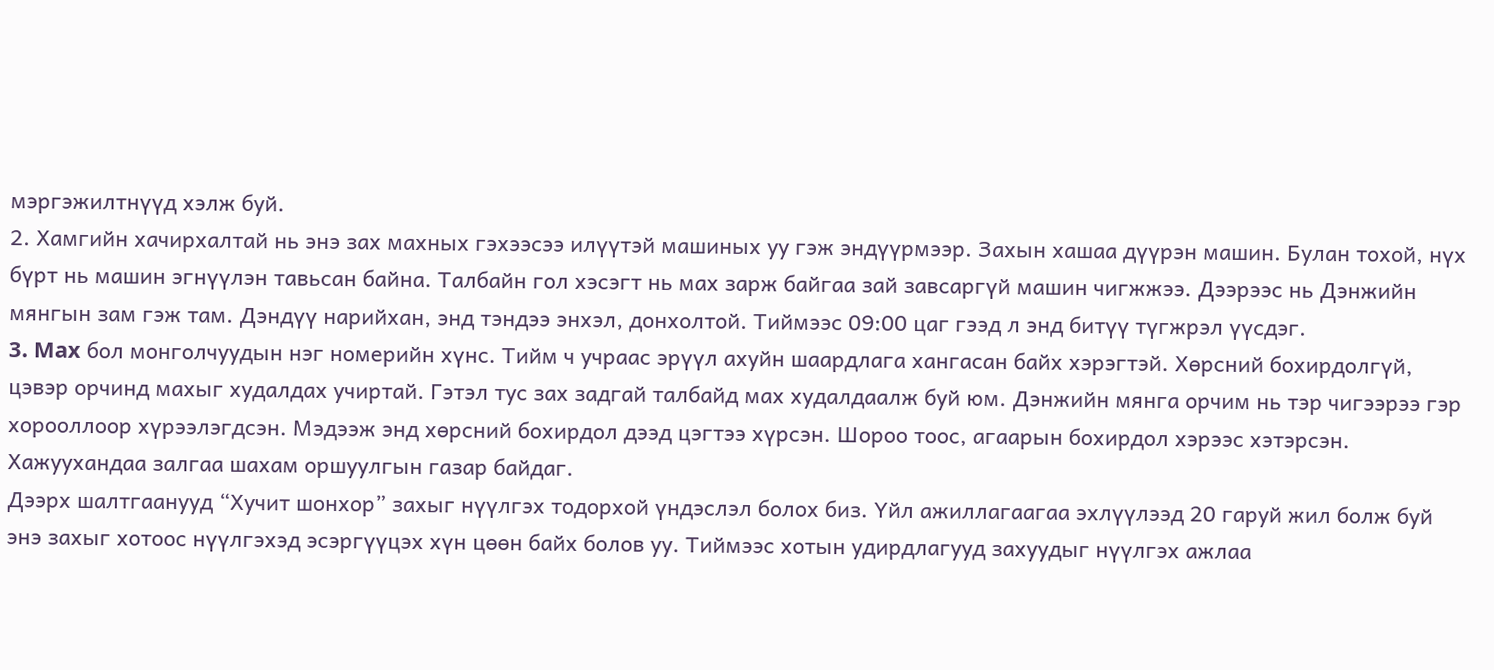мэргэжилтнүүд хэлж буй.
2. Хамгийн хачирхалтай нь энэ зах махных гэхээсээ илүүтэй машиных уу гэж эндүүрмээр. Захын хашаа дүүрэн машин. Булан тохой, нүх бүрт нь машин эгнүүлэн тавьсан байна. Талбайн гол хэсэгт нь мах зарж байгаа зай завсаргүй машин чигжжээ. Дээрээс нь Дэнжийн мянгын зам гэж там. Дэндүү нарийхан, энд тэндээ энхэл, донхолтой. Тиймээс 09:00 цаг гээд л энд битүү түгжрэл үүсдэг.
3. Max бол монголчуудын нэг номерийн хүнс. Тийм ч учраас эрүүл ахуйн шаардлага хангасан байх хэрэгтэй. Хөрсний бохирдолгүй, цэвэр орчинд махыг худалдах учиртай. Гэтэл тус зах задгай талбайд мах худалдаалж буй юм. Дэнжийн мянга орчим нь тэр чигээрээ гэр хорооллоор хүрээлэгдсэн. Мэдээж энд хөрсний бохирдол дээд цэгтээ хүрсэн. Шороо тоос, агаарын бохирдол хэрээс хэтэрсэн. Хажуухандаа залгаа шахам оршуулгын газар байдаг.
Дээрх шалтгаанууд “Хучит шонхор” захыг нүүлгэх тодорхой үндэслэл болох биз. Үйл ажиллагаагаа эхлүүлээд 20 гаруй жил болж буй энэ захыг хотоос нүүлгэхэд эсэргүүцэх хүн цөөн байх болов уу. Тиймээс хотын удирдлагууд захуудыг нүүлгэх ажлаа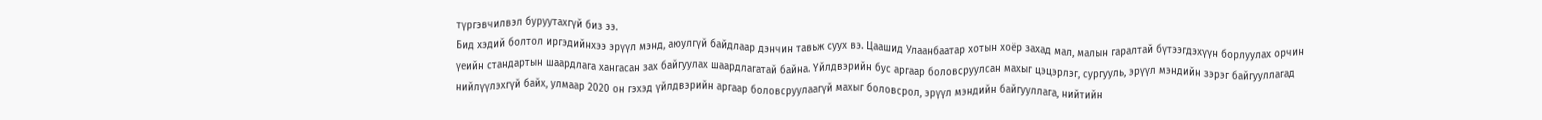түргэвчилвэл буруутахгүй биз ээ.
Бид хэдий болтол иргэдийнхээ эрүүл мэнд, аюулгүй байдлаар дэнчин тавьж суух вэ. Цаашид Улаанбаатар хотын хоёр захад мал, малын гаралтай бүтээгдэхүүн борлуулах орчин үеийн стандартын шаардлага хангасан зах байгуулах шаардлагатай байна. Үйлдвэрийн бус аргаар боловсруулсан махыг цэцэрлэг, сургууль, эрүүл мэндийн зэрэг байгууллагад нийлүүлэхгүй байх, улмаар 2020 он гэхэд үйлдвэрийн аргаар боловсруулаагүй махыг боловсрол, эрүүл мэндийн байгууллага, нийтийн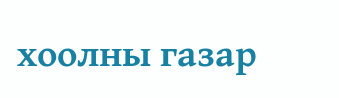хоолны газар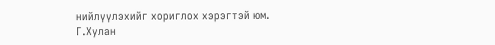нийлүүлэхийг хориглох хэрэгтэй юм.
Г.Хулан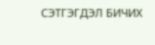СЭТГЭГДЭЛ БИЧИХ